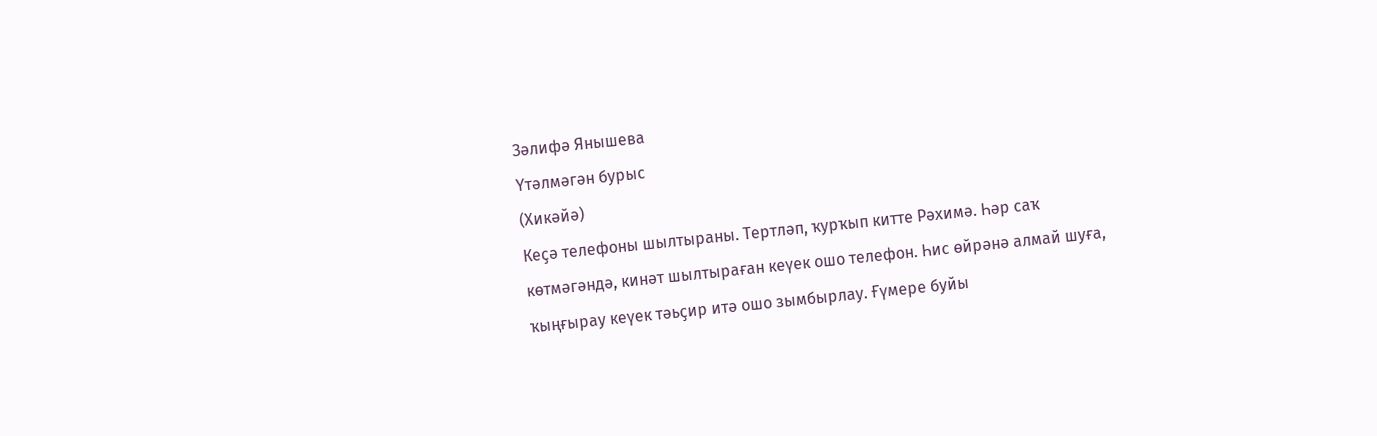Зәлифә Янышева
Үтәлмәгән бурыс
(Хикәйә)
Кеҫә телефоны шылтыраны. Тертләп, ҡурҡып китте Рәхимә. Һәр саҡ көтмәгәндә, кинәт шылтыраған кеүек ошо телефон. Һис өйрәнә алмай шуға, ҡыңғырау кеүек тәьҫир итә ошо зымбырлау. Ғүмере буйы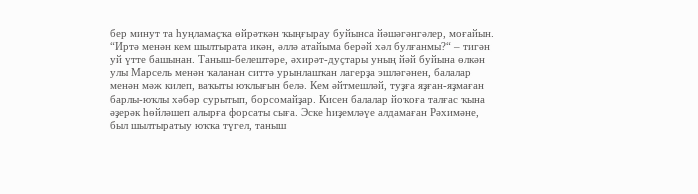бер минут та һуңламаҫҡа өйрәткән ҡыңғырау буйынса йәшәгәнгәлер, моғайын. “Иртә менән кем шылтырата икән, әллә атайыма берәй хәл булғанмы?“ – тигән уй үтте башынан. Таныш-белештәре, әхирәт-дуҫтары уның йәй буйына өлкән улы Марсель менән ҡаланан ситтә урынлашҡан лагерҙа эшләгәнен, балалар менән мәж килеп, ваҡыты юҡлығын белә. Кем әйтмешләй, туҙға яҙған-яҙмаған барлы-юҡлы хәбәр сурытып, борсомайҙар. Кисен балалар йоҡоға талғас ҡына әҙерәк һөйләшеп алырға форсаты сыға. Эске һиҙемләүе алдамаған Рәхимәне, был шылтыратыу юҡҡа түгел, таныш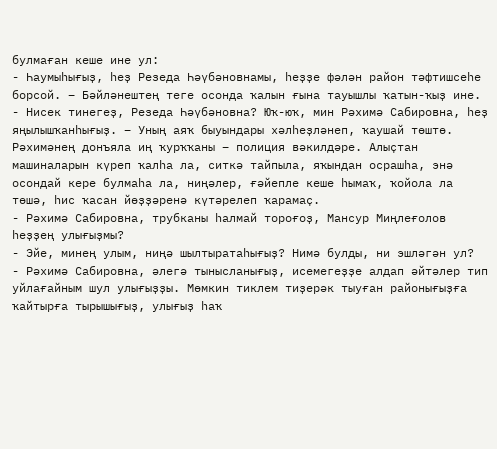булмаған кеше ине ул:
- Һаумыһығыҙ, һеҙ Резеда Һәүбәновнамы, һеҙҙе фәлән район тәфтишсеһе борсой. – Бәйләнештең теге осонда ҡалын ғына тауышлы ҡатын-ҡыҙ ине.
- Нисек тинегеҙ, Резеда Һәүбәновна? Юҡ-юҡ, мин Рәхимә Сабировна, һеҙ яңылышҡанһығыҙ. – Уның аяҡ быуындары хәлһеҙләнеп, ҡаушай төштө. Рәхимәнең донъяла иң ҡурҡҡаны – полиция вәкилдәре. Алыҫтан машиналарын күреп ҡалһа ла, ситкә тайпыла, яҡындан осрашһа, энә осондай кере булмаһа ла, ниңәлер, ғәйепле кеше һымаҡ, ҡойола ла төшә, һис ҡасан йөҙҙәренә күтәрелеп ҡарамаҫ.
- Рәхимә Сабировна, трубканы һалмай тороғоҙ, Мансур Миңлеғолов һеҙҙең улығыҙмы?
- Эйе, минең улым, ниңә шылтыратаһығыҙ? Нимә булды, ни эшләгән ул?
- Рәхимә Сабировна, әлегә тынысланығыҙ, исемегеҙҙе алдап әйтәлер тип уйлағайным шул улығыҙҙы. Мөмкин тиклем тиҙерәк тыуған районығыҙға ҡайтырға тырышығыҙ, улығыҙ һаҡ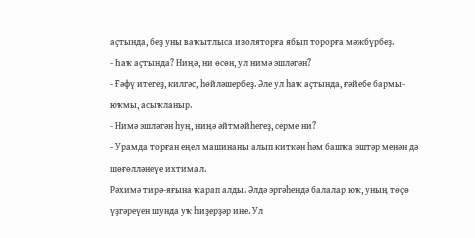аҫтында, беҙ уны ваҡытлыса изоляторға ябып торорға мәжбүрбеҙ.
- Һаҡ аҫтында? Ниңә, ни өсөн, ул нимә эшләгән?
- Ғәфү итегеҙ, килгәс, һөйләшербеҙ. Әле ул һаҡ аҫтында, ғәйебе бармы-юҡмы, асыҡланыр.
- Нимә эшләгән һуң, ниңә әйтмәйһегеҙ, серме ни?
- Урамда торған еңел машинаны алып киткән һәм башҡа эштәр менән дә шөғөлләнеүе ихтимал.
Рәхимә тирә-яғына ҡарап алды. Әлдә эргәһендә балалар юҡ, уның төҫө үҙгәреүен шунда уҡ һиҙерҙәр ине. Ул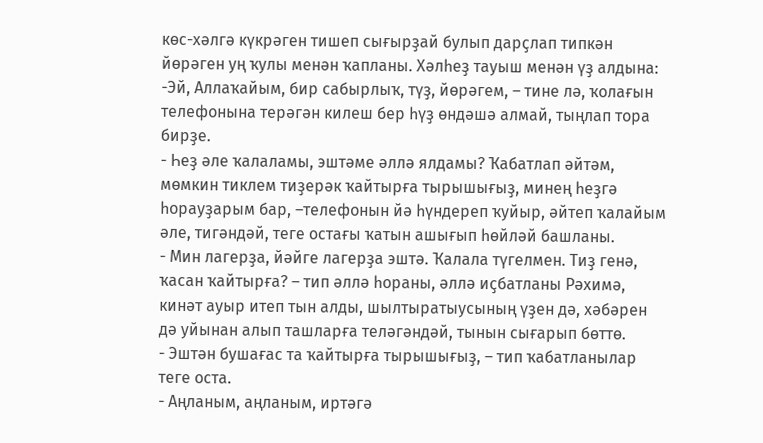көс-хәлгә күкрәген тишеп сығырҙай булып дарҫлап типкән йөрәген уң ҡулы менән ҡапланы. Хәлһеҙ тауыш менән үҙ алдына:
-Эй, Аллаҡайым, бир сабырлыҡ, түҙ, йөрәгем, – тине лә, ҡолағын телефонына терәгән килеш бер һүҙ өндәшә алмай, тыңлап тора бирҙе.
- Һеҙ әле ҡалаламы, эштәме әллә ялдамы? Ҡабатлап әйтәм, мөмкин тиклем тиҙерәк ҡайтырға тырышығыҙ, минең һеҙгә һорауҙарым бар, –телефонын йә һүндереп ҡуйыр, әйтеп ҡалайым әле, тигәндәй, теге остағы ҡатын ашығып һөйләй башланы.
- Мин лагерҙа, йәйге лагерҙа эштә. Ҡалала түгелмен. Тиҙ генә, ҡасан ҡайтырға? – тип әллә һораны, әллә иҫбатланы Рәхимә, кинәт ауыр итеп тын алды, шылтыратыусының үҙен дә, хәбәрен дә уйынан алып ташларға теләгәндәй, тынын сығарып бөттө.
- Эштән бушағас та ҡайтырға тырышығыҙ, – тип ҡабатланылар теге оста.
- Аңланым, аңланым, иртәгә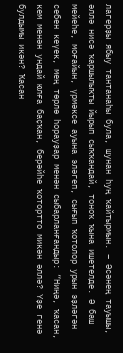лагерҙы ябыу тантанаһы була, шунан һуң ҡайтырмын. – Әсәнең тауышы, әллә нисә ҡаршылыҡты йырып сыҡҡандай, тоноҡ ҡына ишетелде. Ә баш мейеһе, моғайын, үрмәксе ауына эләгеп, сығып ҡотолор урын эҙләгән себен кеүек, мең төрлө һорауҙар менән сыбарланғандыр: “Ниңә, ҡасан, кем менән ундай юлға баҫҡан, берәйһе ҡотортто микән әллә? Үҙе генә булдымы икән? Ҡасан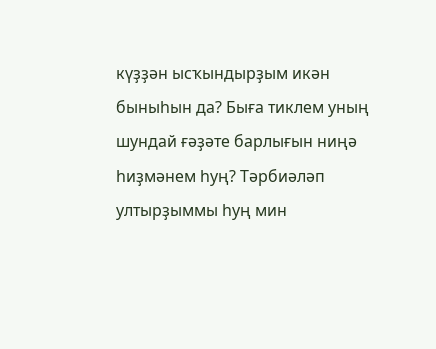күҙҙән ысҡындырҙым икән быныһын да? Быға тиклем уның шундай ғәҙәте барлығын ниңә һиҙмәнем һуң? Тәрбиәләп ултырҙыммы һуң мин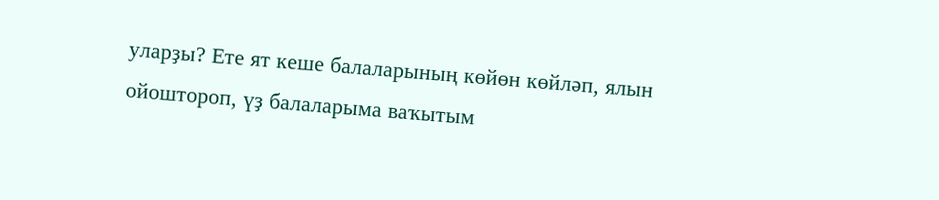уларҙы? Ете ят кеше балаларының көйөн көйләп, ялын ойоштороп, үҙ балаларыма ваҡытым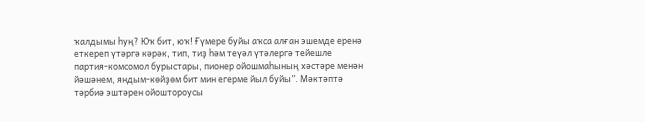ҡалдымы һуң? Юҡ бит, юҡ! Ғүмере буйы аҡса алған эшемде еренә еткереп үтәргә кәрәк, тип, тиҙ һәм теүәл үтәлергә тейешле партия-комсомол бурыстары, пионер ойошмаһының хәстәре менән йәшәнем, яндым-көйҙөм бит мин егерме йыл буйы”. Мәктәптә тәрбиә эштәрен ойоштороусы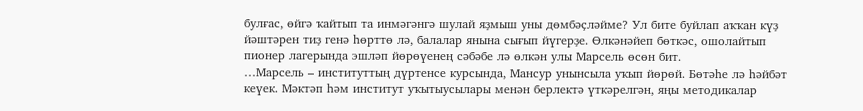булғас, өйгә ҡайтып та инмәгәнгә шулай яҙмыш уны дөмбәҫләйме? Ул бите буйлап аҡҡан күҙ йәштәрен тиҙ генә һөрттө лә, балалар янына сығып йүгерҙе. Өлкәнәйеп бөткәс, ошолайтып пионер лагерында эшләп йөрөүенең сәбәбе лә өлкән улы Марсель өсөн бит.
…Марсель – институттың дүртенсе курсында, Мансур унынсыла уҡып йөрөй. Бөтәһе лә һәйбәт кеүек. Мәктәп һәм институт уҡытыусылары менән берлектә үткәрелгән, яңы методикалар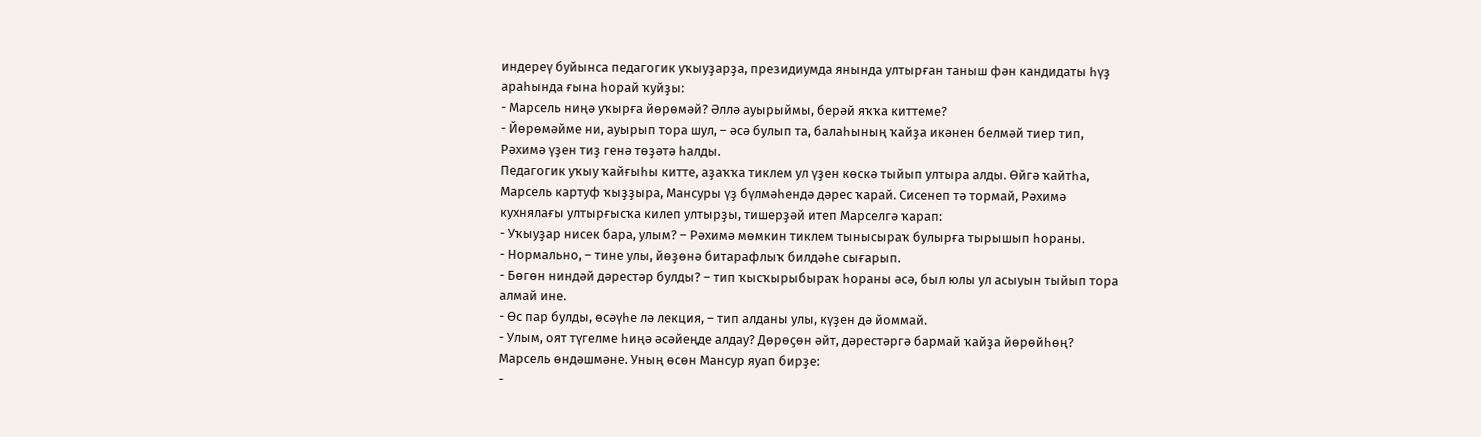индереү буйынса педагогик уҡыуҙарҙа, президиумда янында ултырған таныш фән кандидаты һүҙ араһында ғына һорай ҡуйҙы:
- Марсель ниңә уҡырға йөрөмәй? Әллә ауырыймы, берәй яҡҡа киттеме?
- Йөрөмәйме ни, ауырып тора шул, – әсә булып та, балаһының ҡайҙа икәнен белмәй тиер тип, Рәхимә үҙен тиҙ генә төҙәтә һалды.
Педагогик уҡыу ҡайғыһы китте, аҙаҡҡа тиклем ул үҙен көскә тыйып ултыра алды. Өйгә ҡайтһа, Марсель картуф ҡыҙҙыра, Мансуры үҙ бүлмәһендә дәрес ҡарай. Сисенеп тә тормай, Рәхимә кухнялағы ултырғысҡа килеп ултырҙы, тишерҙәй итеп Марселгә ҡарап:
- Уҡыуҙар нисек бара, улым? – Рәхимә мөмкин тиклем тынысыраҡ булырға тырышып һораны.
- Нормально, – тине улы, йөҙөнә битарафлыҡ билдәһе сығарып.
- Бөгөн ниндәй дәрестәр булды? – тип ҡысҡырыбыраҡ һораны әсә, был юлы ул асыуын тыйып тора алмай ине.
- Өс пар булды, өсәүһе лә лекция, – тип алданы улы, күҙен дә йоммай.
- Улым, оят түгелме һиңә әсәйеңде алдау? Дөрөҫөн әйт, дәрестәргә бармай ҡайҙа йөрөйһөң?
Марсель өндәшмәне. Уның өсөн Мансур яуап бирҙе:
-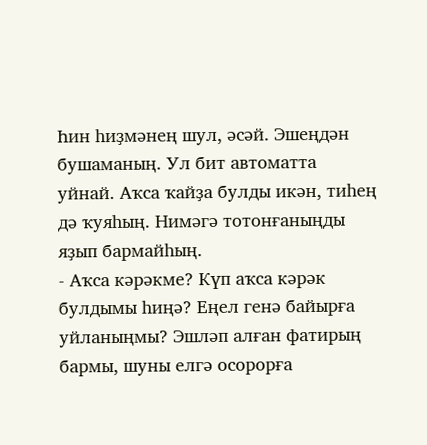Һин һиҙмәнең шул, әсәй. Эшеңдән бушаманың. Ул бит автоматта уйнай. Аҡса ҡайҙа булды икән, тиһең дә ҡуяһың. Нимәгә тотонғаныңды яҙып бармайһың.
- Аҡса кәрәкме? Күп аҡса кәрәк булдымы һиңә? Еңел генә байырға уйланыңмы? Эшләп алған фатирың бармы, шуны елгә осорорға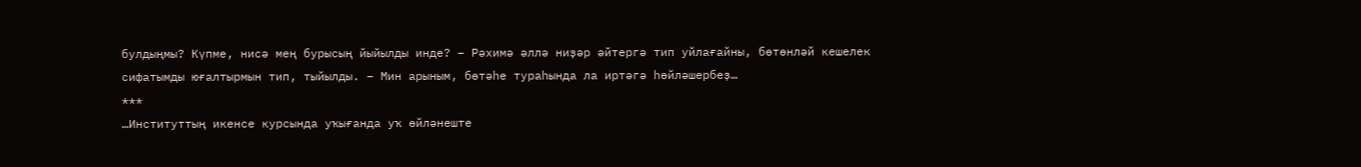булдыңмы? Күпме, нисә мең бурысың йыйылды инде? – Рәхимә әллә ниҙәр әйтергә тип уйлағайны, бөтөнләй кешелек сифатымды юғалтырмын тип, тыйылды. – Мин арыным, бөтәһе тураһында ла иртәгә һөйләшербеҙ…
***
…Институттың икенсе курсында уҡығанда уҡ өйләнеште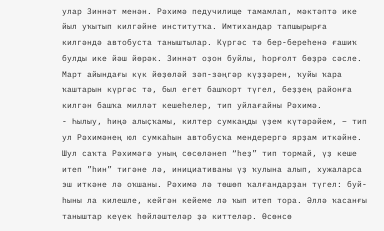улар Зиннәт менән. Рәхимә педучилище тамамлап, мәктәптә ике йыл уҡытып килгәйне институтҡа. Имтихандар тапшырырға килгәндә автобуста таныштылар. Күргәс тә бер-береһенә ғашиҡ булды ике йәш йөрәк. Зиннәт оҙон буйлы, һорғолт бөҙрә сәсле. Март айындағы күк йөҙөләй зәп-зәңгәр күҙҙәрен, ҡуйы ҡара ҡаштарын күргәс тә, был егет башҡорт түгел, беҙҙең районға килгән башҡа милләт кешеһелер, тип уйлағайны Рәхимә.
- Һылыу, һиңә алыҫҡамы, килтер сумкаңды үҙем күтәрәйем, – тип ул Рәхимәнең юл сумкаһын автобусҡа мендерергә ярҙам иткәйне.
Шул саҡта Рәхимәгә уның сөсөләнеп “һеҙ” тип тормай, үҙ кеше итеп ”һин” тигәне лә, инициативаны үҙ ҡулына алып, хужаларса эш иткәне лә оҡшаны. Рәхимә лә төшөп ҡалғандарҙан түгел: буй-һыны ла килешле, кейгән кейеме лә ҡып итеп тора. Әллә ҡасанғы таныштар кеүек һөйләштеләр ҙә киттеләр. Өсөнсө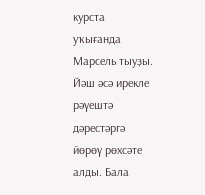курста уҡығанда Марсель тыуҙы. Йәш әсә ирекле рәүештә дәрестәргә йөрөү рөхсәте алды. Бала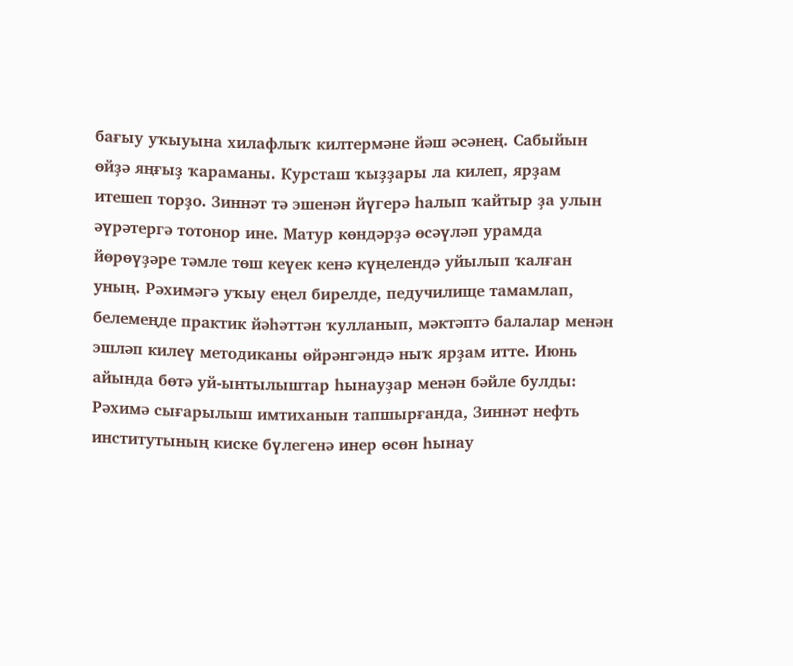бағыу уҡыуына хилафлыҡ килтермәне йәш әсәнең. Сабыйын өйҙә яңғыҙ ҡараманы. Курсташ ҡыҙҙары ла килеп, ярҙам итешеп торҙо. Зиннәт тә эшенән йүгерә һалып ҡайтыр ҙа улын әүрәтергә тотонор ине. Матур көндәрҙә өсәүләп урамда йөрөүҙәре тәмле төш кеүек кенә күңелендә уйылып ҡалған уның. Рәхимәгә уҡыу еңел бирелде, педучилище тамамлап, белемеңде практик йәһәттән ҡулланып, мәктәптә балалар менән эшләп килеү методиканы өйрәнгәндә ныҡ ярҙам итте. Июнь айында бөтә уй-ынтылыштар һынауҙар менән бәйле булды: Рәхимә сығарылыш имтиханын тапшырғанда, Зиннәт нефть институтының киске бүлегенә инер өсөн һынау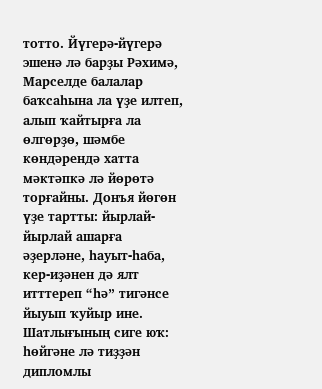тотто. Йүгерә-йүгерә эшенә лә барҙы Рәхимә, Марселде балалар баҡсаһына ла үҙе илтеп, алып ҡайтырға ла өлгөрҙө, шәмбе көндәрендә хатта мәктәпкә лә йөрөтә торғайны. Донъя йөгөн үҙе тартты: йырлай-йырлай ашарға әҙерләне, һауыт-һаба, кер-иҙәнен дә ялт итттереп “һә” тигәнсе йыуып ҡуйыр ине. Шатлығының сиге юҡ: һөйгәне лә тиҙҙән дипломлы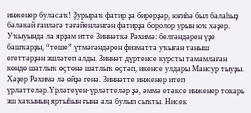инженер буласаҡ! Ҙурыраҡ фатир ҙа бирерҙәр, юғиһә был балаһыҙ бәләкәй ғаиләгә тәғәйенләнгән фатирҙа боролор урын юҡ хәҙер. Уҡыуында ла ярҙам итте Зиннәткә Рәхимә: белгәндәрен үҙе башҡарҙы, “теше” үтмәгәндәрен физматта уҡыған таныш егеттәрҙән эшләтеп алды. Зиннәт дүртенсе курсты тамамлаған көндө шатлыҡ өҫтөнә шатлыҡ өҫтәп, икенсе улдары Мансур тыуҙы. Хәҙер Рәхимә лә өйҙә генә. Зиннәтте инженер итеп үрләттеләр.Үрләтеүен-үрләттеләр ҙә, әммә етәксе инженер токарь эш хаҡының яртыһын ғына ала булып сыҡты. Нисек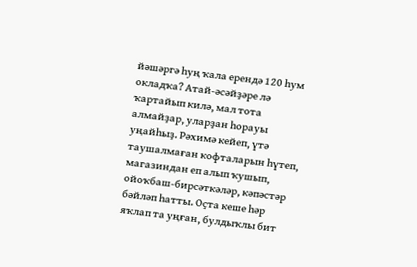йәшәргә һуң ҡала ерендә 120 һум окладҡа? Атай-әсәйҙәре лә ҡартайып килә, мал тота алмайҙар, уларҙан һорауы уңайһыҙ. Рәхимә кейеп, үтә таушалмаған кофталарын һүтеп, магазиндан еп алып ҡушып, ойоҡбаш-бирсәткәләр, кәпәстәр бәйләп һатты. Оҫта кеше һәр яҡлап та уңған, булдыҡлы бит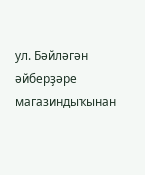ул. Бәйләгән әйберҙәре магазиндыҡынан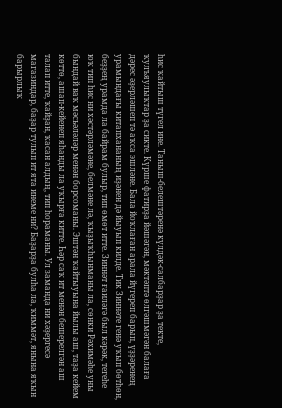һис ҡайтыш түгел ине. Таныш-белештәренә күлдәк-салбарҙар ҙа текте, ҡулъяулыҡтар ҙа сикте. Күрше фатирҙа йәшәгән, мәктәптә өлгәшмәгән балаға дәрес әҙерләшеп тә аҡса эшләне. Бала йоҡлаған арала йүгереп барып, үҙҙәренең урамындағы китапхананың иҙәнен дә йыуып килде. Тик Зиннәте генә уҡып бөтһөн, беҙҙең урамда ла байрам булыр, тип өмөт итте. Зиннәт ғаиләгә был кәрәк, тегеһе юҡ тип һис ни хәстәрләмәне, белмәне лә, ҡыҙыҡһынманы ла, сөнки Рәхимәһе уны бындай ваҡ мәсьәләләр менән борсоманы. Эштән ҡайтыуына йылы аш, таҙа кейем көттө, ашап-кейенеп яһанды ла уҡырға китте. Һәр саҡ ит менән бешерелгән аш талап итте, ҡайҙан, ҡасан алдың, тип һораманы. Ул заманда ни хәҙергесә магазиндар, баҙар тулып ит ята инеме ни? Баҙарҙа булһа ла, ҡиммәт, янына яҡын барырлыҡ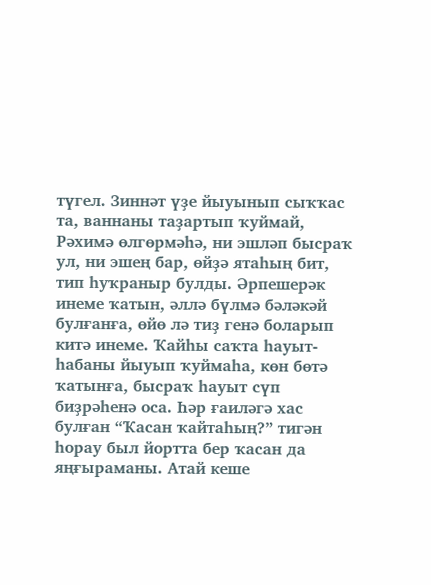түгел. Зиннәт үҙе йыуынып сыҡҡас та, ваннаны таҙартып ҡуймай, Рәхимә өлгөрмәһә, ни эшләп бысраҡ ул, ни эшең бар, өйҙә ятаһың бит, тип һуҡраныр булды. Әрпешерәк инеме ҡатын, әллә бүлмә бәләкәй булғанға, өйө лә тиҙ генә боларып китә инеме. Ҡайһы саҡта һауыт-һабаны йыуып ҡуймаһа, көн бөтә ҡатынға, бысраҡ һауыт сүп биҙрәһенә оса. Һәр ғаиләгә хас булған “Ҡасан ҡайтаһың?” тигән һорау был йортта бер ҡасан да яңғыраманы. Атай кеше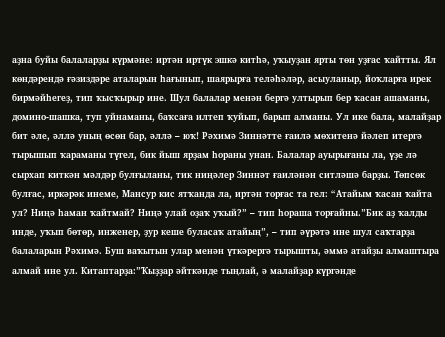аҙна буйы балаларҙы күрмәне: иртән иртүк эшкә китһә, уҡыуҙан ярты төн уҙғас ҡайтты. Ял көндәрендә ғәзиздәре аталарын һағынып, шаярырға теләһәләр, асыуланыр, йоҡларға ирек бирмәйһегеҙ, тип ҡысҡырыр ине. Шул балалар менән бергә ултырып бер ҡасан ашаманы, домино-шашка, туп уйнаманы, баҡсаға илтеп ҡуйып, барып алманы. Ул ике бала, малайҙар бит әле, әллә уның өсөн бар, әллә – юҡ! Рәхимә Зиннәтте ғаилә мөхитенә йәлеп итергә тырышып ҡараманы түгел, бик йыш ярҙам һораны унан. Балалар ауырығаны ла, үҙе лә сырхап киткән мәлдәр булғыланы, тик ниңәлер Зиннәт ғаиләнән ситләшә барҙы. Төпсөк булғас, иркәрәк инеме, Мансур кис ятҡанда ла, иртән торғас та гел: “Атайым ҡасан ҡайта ул? Ниңә һаман ҡайтмай? Ниңә улай оҙаҡ уҡый?” – тип һораша торғайны.”Бик аҙ ҡалды инде, уҡып бөтөр, инженер, ҙур кеше буласаҡ атайың”, – тип әүрәтә ине шул саҡтарҙа балаларын Рәхимә. Буш ваҡытын улар менән үткәрергә тырышты, әммә атайҙы алмаштыра алмай ине ул. Китаптарҙа:”Ҡыҙҙар әйткәнде тыңлай, ә малайҙар күргәнде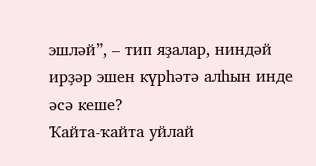эшләй”, – тип яҙалар, ниндәй ирҙәр эшен күрһәтә алһын инде әсә кеше?
Ҡайта-ҡайта уйлай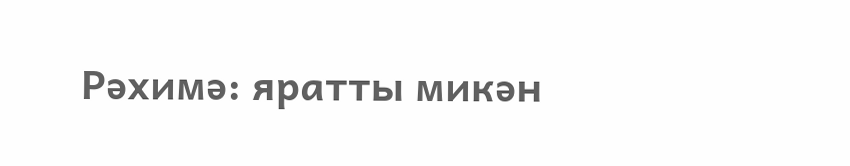Рәхимә: яратты микән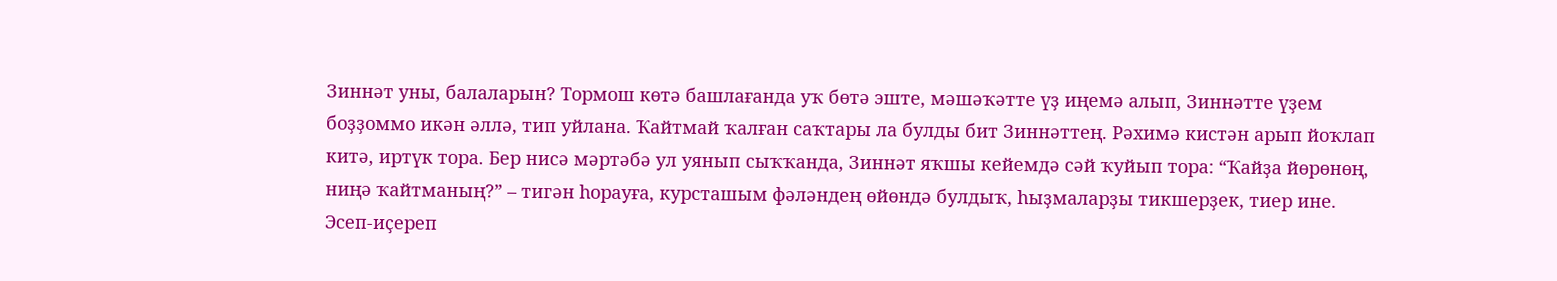Зиннәт уны, балаларын? Тормош көтә башлағанда уҡ бөтә эште, мәшәҡәтте үҙ иңемә алып, Зиннәтте үҙем боҙҙоммо икән әллә, тип уйлана. Ҡайтмай ҡалған саҡтары ла булды бит Зиннәттең. Рәхимә кистән арып йоҡлап китә, иртүк тора. Бер нисә мәртәбә ул уянып сыҡҡанда, Зиннәт яҡшы кейемдә сәй ҡуйып тора: “Ҡайҙа йөрөнөң, ниңә ҡайтманың?” – тигән һорауға, курсташым фәләндең өйөндә булдыҡ, һыҙмаларҙы тикшерҙек, тиер ине. Эсеп-иҫереп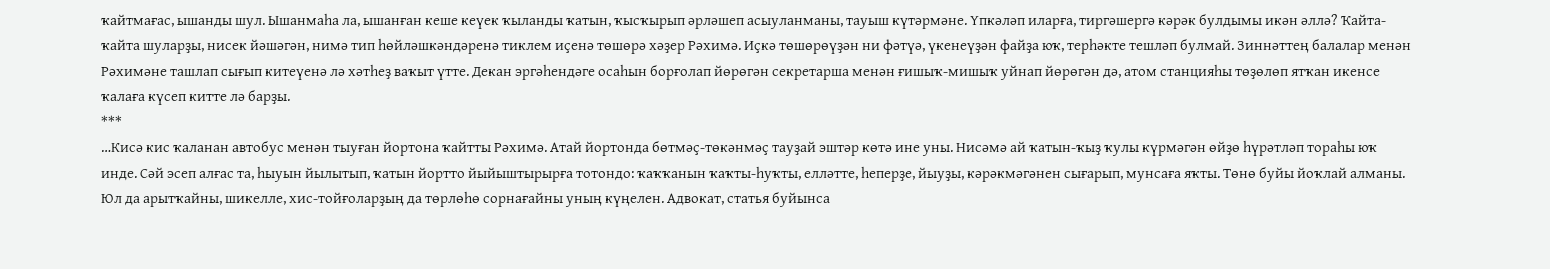ҡайтмағас, ышанды шул. Ышанмаһа ла, ышанған кеше кеүек ҡыланды ҡатын, ҡысҡырып әрләшеп асыуланманы, тауыш күтәрмәне. Үпкәләп иларға, тиргәшергә кәрәк булдымы икән әллә? Ҡайта-ҡайта шуларҙы, нисек йәшәгән, нимә тип һөйләшкәндәренә тиклем иҫенә төшөрә хәҙер Рәхимә. Иҫкә төшөрөүҙән ни фәтүә, үкенеүҙән файҙа юҡ, терһәкте тешләп булмай. Зиннәттең балалар менән Рәхимәне ташлап сығып китеүенә лә хәтһеҙ ваҡыт үтте. Декан эргәһендәге осаһын борғолап йөрөгән секретарша менән ғишыҡ-мишыҡ уйнап йөрөгән дә, атом станцияһы төҙөлөп ятҡан икенсе ҡалаға күсеп китте лә барҙы.
***
…Кисә кис ҡаланан автобус менән тыуған йортона ҡайтты Рәхимә. Атай йортонда бөтмәҫ-төкәнмәҫ тауҙай эштәр көтә ине уны. Нисәмә ай ҡатын-ҡыҙ ҡулы күрмәгән өйҙө һүрәтләп тораһы юҡ инде. Сәй эсеп алғас та, һыуын йылытып, ҡатын йортто йыйыштырырға тотондо: ҡаҡҡанын ҡаҡты-һуҡты, елләтте, һеперҙе, йыуҙы, кәрәкмәгәнен сығарып, мунсаға яҡты. Төнө буйы йоҡлай алманы. Юл да арытҡайны, шикелле, хис-тойғоларҙың да төрлөһө сорнағайны уның күңелен. Адвокат, статья буйынса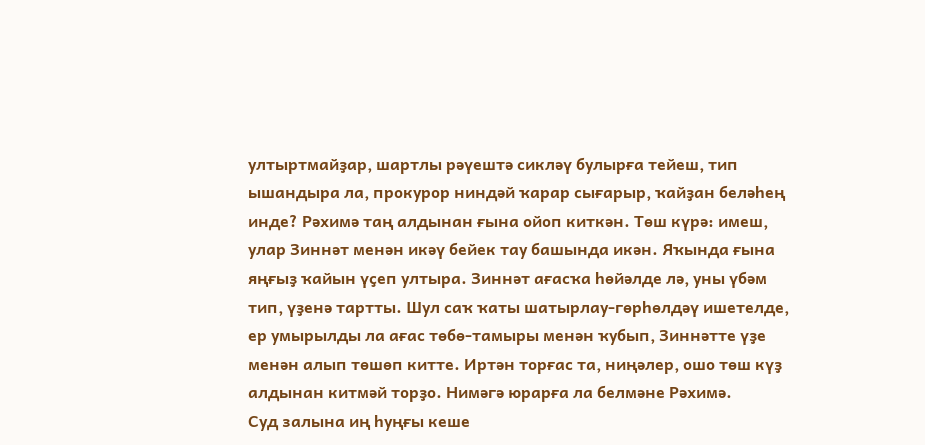ултыртмайҙар, шартлы рәүештә сикләү булырға тейеш, тип ышандыра ла, прокурор ниндәй ҡарар сығарыр, ҡайҙан беләһең инде? Рәхимә таң алдынан ғына ойоп киткән. Төш күрә: имеш, улар Зиннәт менән икәү бейек тау башында икән. Яҡында ғына яңғыҙ ҡайын үҫеп ултыра. Зиннәт ағасҡа һөйәлде лә, уны үбәм тип, үҙенә тартты. Шул саҡ ҡаты шатырлау-гөрһөлдәү ишетелде, ер умырылды ла ағас төбө-тамыры менән ҡубып, Зиннәтте үҙе менән алып төшөп китте. Иртән торғас та, ниңәлер, ошо төш күҙ алдынан китмәй торҙо. Нимәгә юрарға ла белмәне Рәхимә.
Суд залына иң һуңғы кеше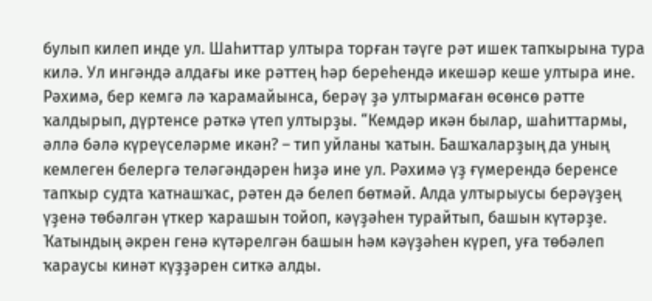булып килеп инде ул. Шаһиттар ултыра торған тәүге рәт ишек тапҡырына тура килә. Ул ингәндә алдағы ике рәттең һәр береһендә икешәр кеше ултыра ине. Рәхимә, бер кемгә лә ҡарамайынса, берәү ҙә ултырмаған өсөнсө рәтте ҡалдырып, дүртенсе рәткә үтеп ултырҙы. “Кемдәр икән былар, шаһиттармы, әллә бәлә күреүселәрме икән? – тип уйланы ҡатын. Башҡаларҙың да уның кемлеген белергә теләгәндәрен һиҙә ине ул. Рәхимә үҙ ғүмерендә беренсе тапҡыр судта ҡатнашҡас, рәтен дә белеп бөтмәй. Алда ултырыусы берәүҙең үҙенә төбәлгән үткер ҡарашын тойоп, кәүҙәһен турайтып, башын күтәрҙе. Ҡатындың әкрен генә күтәрелгән башын һәм кәүҙәһен күреп, уға төбәлеп ҡараусы кинәт күҙҙәрен ситкә алды.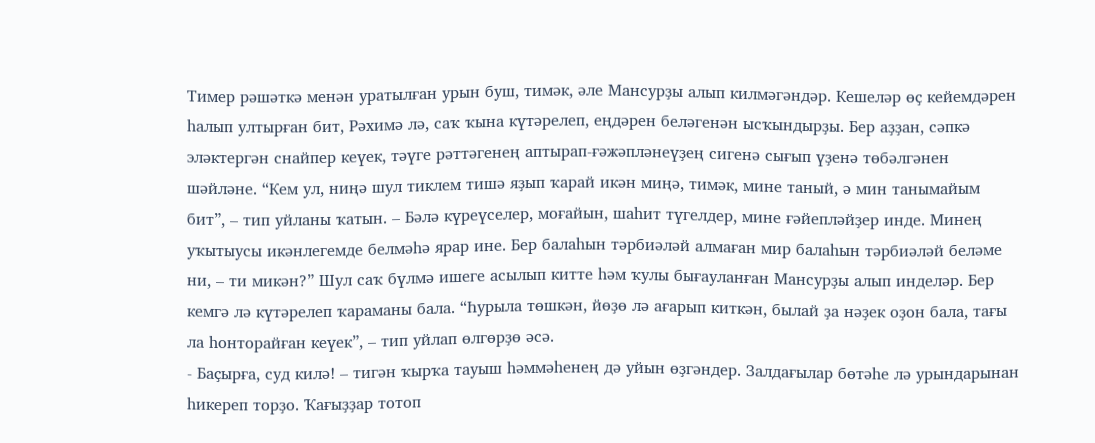Тимер рәшәткә менән уратылған урын буш, тимәк, әле Мансурҙы алып килмәгәндәр. Кешеләр өҫ кейемдәрен һалып ултырған бит, Рәхимә лә, саҡ ҡына күтәрелеп, еңдәрен беләгенән ысҡындырҙы. Бер аҙҙан, сәпкә эләктергән снайпер кеүек, тәүге рәттәгенең аптырап-ғәжәпләнеүҙең сигенә сығып үҙенә төбәлгәнен шәйләне. “Кем ул, ниңә шул тиклем тишә яҙып ҡарай икән миңә, тимәк, мине таный, ә мин танымайым бит”, – тип уйланы ҡатын. – Бәлә күреүселер, моғайын, шаһит түгелдер, мине ғәйепләйҙер инде. Минең уҡытыусы икәнлегемде белмәһә ярар ине. Бер балаһын тәрбиәләй алмаған мир балаһын тәрбиәләй беләме ни, – ти микән?” Шул саҡ бүлмә ишеге асылып китте һәм ҡулы бығауланған Мансурҙы алып инделәр. Бер кемгә лә күтәрелеп ҡараманы бала. “Һурыла төшкән, йөҙө лә ағарып киткән, былай ҙа нәҙек оҙон бала, тағы ла һонторайған кеүек”, – тип уйлап өлгөрҙө әсә.
- Баҫырға, суд килә! – тигән ҡырҡа тауыш һәммәһенең дә уйын өҙгәндер. Залдағылар бөтәһе лә урындарынан һикереп торҙо. Ҡағыҙҙар тотоп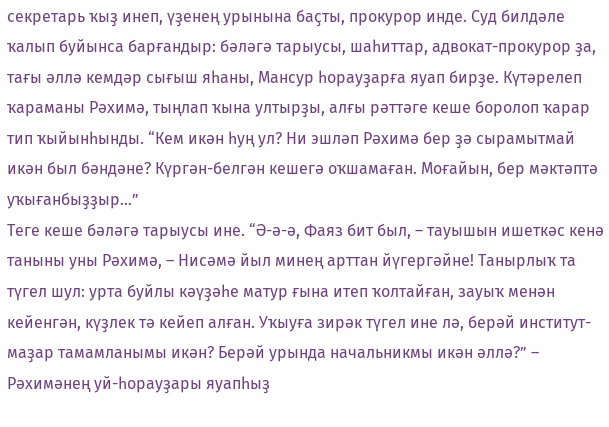секретарь ҡыҙ инеп, үҙенең урынына баҫты, прокурор инде. Суд билдәле ҡалып буйынса барғандыр: бәләгә тарыусы, шаһиттар, адвокат-прокурор ҙа, тағы әллә кемдәр сығыш яһаны, Мансур һорауҙарға яуап бирҙе. Күтәрелеп ҡараманы Рәхимә, тыңлап ҡына ултырҙы, алғы рәттәге кеше боролоп ҡарар тип ҡыйынһынды. “Кем икән һуң ул? Ни эшләп Рәхимә бер ҙә сырамытмай икән был бәндәне? Күргән-белгән кешегә оҡшамаған. Моғайын, бер мәктәптә уҡығанбыҙҙыр…”
Теге кеше бәләгә тарыусы ине. “Ә-ә-ә, Фаяз бит был, – тауышын ишеткәс кенә таныны уны Рәхимә, – Нисәмә йыл минең арттан йүгергәйне! Танырлыҡ та түгел шул: урта буйлы кәүҙәһе матур ғына итеп ҡолтайған, зауыҡ менән кейенгән, күҙлек тә кейеп алған. Уҡыуға зирәк түгел ине лә, берәй институт-маҙар тамамланымы икән? Берәй урында начальникмы икән әллә?” – Рәхимәнең уй-һорауҙары яуапһыҙ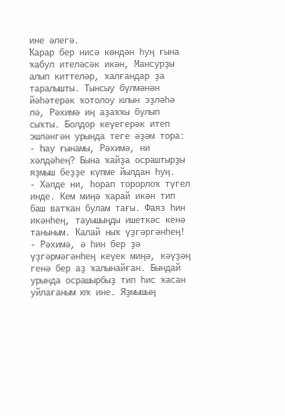ине әлегә.
Ҡарар бер нисә көндән һуң ғына ҡабул ителәсәк икән, Мансурҙы алып киттеләр, ҡалғандар ҙа таралышты. Тынсыу бүлмәнән йәһәтерәк ҡотолоу юлын эҙләһә лә, Рәхимә иң аҙаҡҡы булып сыҡты. Болдор кеүегерәк итеп эшләнгән урында теге әҙәм тора:
- Һау ғынамы, Рәхимә, ни хәлдәһең? Бына ҡайҙа осраштырҙы яҙмыш беҙҙе күпме йылдан һуң.
- Хәлде ни, һорап торорлоҡ түгел инде. Кем миңә ҡарай икән тип баш ватҡан булам тағы. Фаяз һин икәнһең, тауышыңды ишеткәс кенә таныным. Ҡалай ныҡ үҙгәргәнһең!
- Рәхимә, ә һин бер ҙә үҙгәрмәгәнһең кеүек миңә, кәүҙәң генә бер аҙ ҡалынайған. Бындай урында осрашырбыҙ тип һис ҡасан уйлағаным юҡ ине. Яҙмышың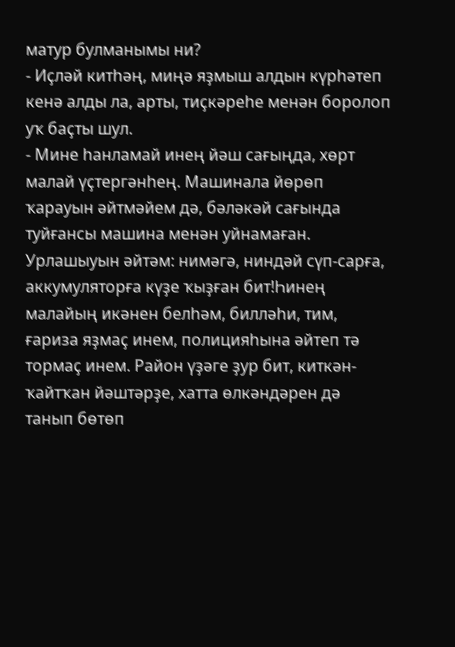матур булманымы ни?
- Иҫләй китһәң, миңә яҙмыш алдын күрһәтеп кенә алды ла, арты, тиҫкәреһе менән боролоп уҡ баҫты шул.
- Мине һанламай инең йәш сағыңда, хөрт малай үҫтергәнһең. Машинала йөрөп ҡарауын әйтмәйем дә, бәләкәй сағында туйғансы машина менән уйнамаған. Урлашыуын әйтәм: нимәгә, ниндәй сүп-сарға, аккумуляторға күҙе ҡыҙған бит!Һинең малайың икәнен белһәм, билләһи, тим, ғариза яҙмаҫ инем, полицияһына әйтеп тә тормаҫ инем. Район үҙәге ҙур бит, киткән-ҡайтҡан йәштәрҙе, хатта өлкәндәрен дә танып бөтөп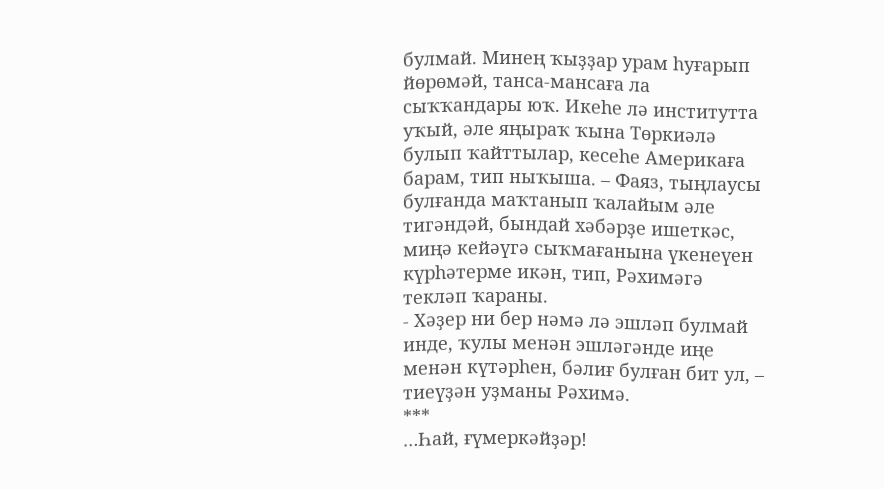булмай. Минең ҡыҙҙар урам һуғарып йөрөмәй, танса-мансаға ла сыҡҡандары юҡ. Икеһе лә институтта уҡый, әле яңыраҡ ҡына Төркиәлә булып ҡайттылар, кесеһе Америкаға барам, тип ныҡыша. – Фаяз, тыңлаусы булғанда маҡтанып ҡалайым әле тигәндәй, бындай хәбәрҙе ишеткәс, миңә кейәүгә сыҡмағанына үкенеүен күрһәтерме икән, тип, Рәхимәгә текләп ҡараны.
- Хәҙер ни бер нәмә лә эшләп булмай инде, ҡулы менән эшләгәнде иңе менән күтәрһен, бәлиғ булған бит ул, – тиеүҙән уҙманы Рәхимә.
***
…Һай, ғүмеркәйҙәр!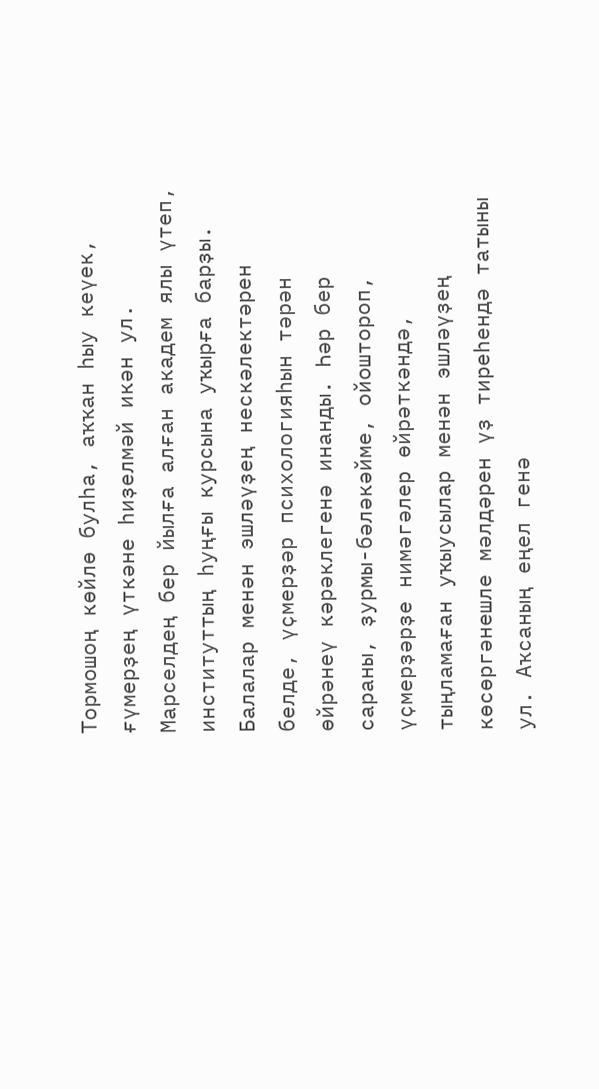Тормошоң көйлө булһа, аҡҡан һыу кеүек, ғүмерҙең үткәне һиҙелмәй икән ул. Марселдең бер йылға алған академ ялы үтеп, институттың һуңғы курсына уҡырға барҙы. Балалар менән эшләүҙең нескәлектәрен белде, үҫмерҙәр психологияһын тәрән өйрәнеү кәрәклегенә инанды. Һәр бер сараны, ҙурмы-бәләкәйме, ойоштороп, үҫмерҙәрҙе нимәгәлер өйрәткәндә, тыңламаған уҡыусылар менән эшләүҙең көсөргәнешле мәлдәрен үҙ тиреһендә татыны ул. Аҡсаның еңел генә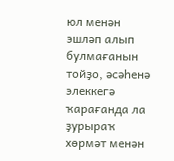юл менән эшләп алып булмағанын тойҙо, әсәһенә элеккегә ҡарағанда ла ҙурыраҡ хөрмәт менән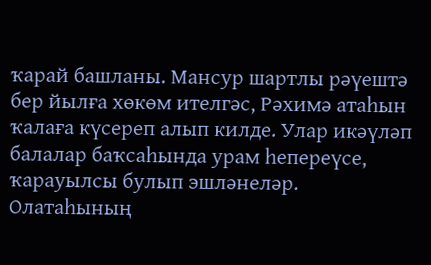ҡарай башланы. Мансур шартлы рәүештә бер йылға хөкөм ителгәс, Рәхимә атаһын ҡалаға күсереп алып килде. Улар икәүләп балалар баҡсаһында урам һепереүсе, ҡарауылсы булып эшләнеләр. Олатаһының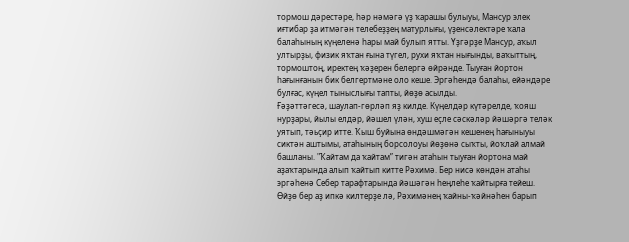тормош дәрестәре, һәр нәмәгә үҙ ҡарашы булыуы, Мансур элек иғтибар ҙа итмәгән телебеҙҙең матурлығы, үҙенсәлектәре ҡала балаһының күңеленә һары май булып ятты. Үҙгәрҙе Мансур, аҡыл ултырҙы, физик яҡтан ғына түгел, рухи яҡтан нығынды, ваҡыттың, тормоштоң, иректең ҡәҙерен белергә өйрәнде. Тыуған йортон һағынғанын бик белгертмәне оло кеше. Эргәһендә балаһы, ейәндәре булғас, күңел тыныслығы тапты, йөҙө асылды.
Ғәҙәттәгесә, шаулап-гөрләп яҙ килде. Күңелдәр күтәрелде, ҡояш нурҙары, йылы елдәр, йәшел үлән, хуш еҫле сәскәләр йәшәргә теләк уятып, тәьҫир итте. Ҡыш буйына өндәшмәгән кешенең һағыныуы сиктән аштымы, атаһының борсолоуы йөҙөнә сыҡты, йоҡлай алмай башланы. "Ҡайтам да ҡайтам” тигән атаһын тыуған йортона май аҙаҡтарында алып ҡайтып китте Рәхимә. Бер нисә көндән атаһы эргәһенә Себер тарафтарында йәшәгән һеңлеһе ҡайтырға тейеш. Өйҙө бер аҙ ипкә килтерҙе лә, Рәхимәнең ҡайны-ҡәйнәһен барып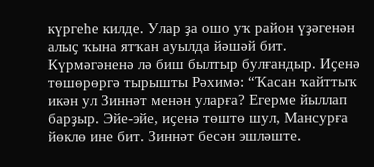күргеһе килде. Улар ҙа ошо уҡ район үҙәгенән алыҫ ҡына ятҡан ауылда йәшәй бит. Күрмәгәненә лә биш былтыр булғандыр. Иҫенә төшөрөргә тырышты Рәхимә: “Ҡасан ҡайттыҡ икән ул Зиннәт менән уларға? Егерме йыллап барҙыр. Эйе-эйе, иҫенә төштө шул, Мансурға йөклө ине бит. Зиннәт бесән эшләште.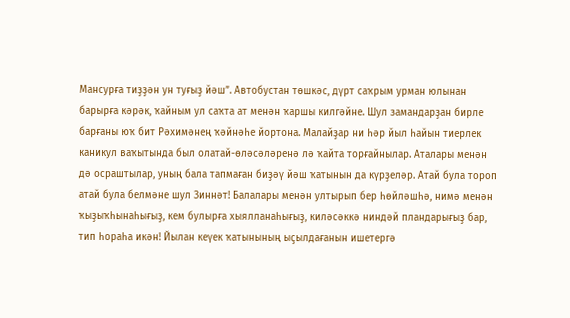Мансурға тиҙҙән ун туғыҙ йәш”. Автобустан төшкәс, дүрт саҡрым урман юлынан барырға кәрәк, ҡайным ул саҡта ат менән ҡаршы килгәйне. Шул замандарҙан бирле барғаны юҡ бит Рәхимәнең ҡәйнәһе йортона. Малайҙар ни һәр йыл һайын тиерлек каникул ваҡытында был олатай-өләсәләренә лә ҡайта торғайнылар. Аталары менән дә осраштылар, уның бала тапмаған биҙәү йәш ҡатынын да күрҙеләр. Атай була тороп атай була белмәне шул Зиннәт! Балалары менән ултырып бер һөйләшһә, нимә менән ҡыҙыҡһынаһығыҙ, кем булырға хыялланаһығыҙ, киләсәккә ниндәй пландарығыҙ бар, тип һораһа икән! Йылан кеүек ҡатынының ыҫылдағанын ишетергә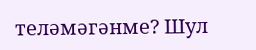теләмәгәнме? Шул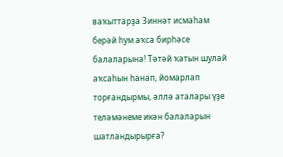ваҡыттарҙа Зиннәт исмаһам берәй һум аҡса бирһәсе балаларына! Тәтәй ҡатын шулай аҡсаһын һанап, йомарлап торғандырмы, әллә аталары үҙе теләмәнеме икән балаларын шатландырырға?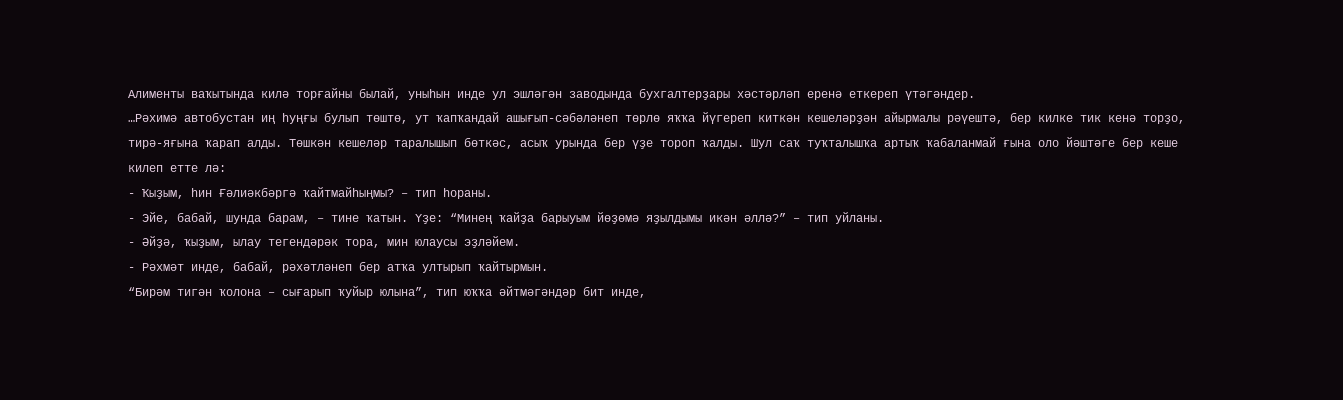Алименты ваҡытында килә торғайны былай, уныһын инде ул эшләгән заводында бухгалтерҙары хәстәрләп еренә еткереп үтәгәндер.
…Рәхимә автобустан иң һуңғы булып төштө, ут ҡапҡандай ашығып-сәбәләнеп төрлө яҡҡа йүгереп киткән кешеләрҙән айырмалы рәүештә, бер килке тик кенә торҙо, тирә-яғына ҡарап алды. Төшкән кешеләр таралышып бөткәс, асыҡ урында бер үҙе тороп ҡалды. Шул саҡ туҡталышҡа артыҡ ҡабаланмай ғына оло йәштәге бер кеше килеп етте лә:
- Ҡыҙым, һин Ғәлиәкбәргә ҡайтмайһыңмы? – тип һораны.
- Эйе, бабай, шунда барам, – тине ҡатын. Үҙе: “Минең ҡайҙа барыуым йөҙөмә яҙылдымы икән әллә?” – тип уйланы.
- Әйҙә, ҡыҙым, ылау тегендәрәк тора, мин юлаусы эҙләйем.
- Рәхмәт инде, бабай, рәхәтләнеп бер атҡа ултырып ҡайтырмын.
“Бирәм тигән ҡолона – сығарып ҡуйыр юлына”, тип юҡҡа әйтмәгәндәр бит инде,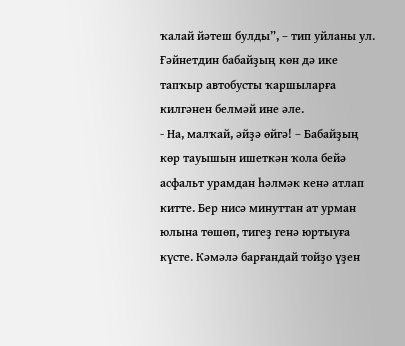ҡалай йәтеш булды”, – тип уйланы ул. Ғәйнетдин бабайҙың көн дә ике тапҡыр автобусты ҡаршыларға килгәнен белмәй ине әле.
- На, малҡай, әйҙә өйгә! – Бабайҙың көр тауышын ишеткән ҡола бейә асфальт урамдан һәлмәк кенә атлап китте. Бер нисә минуттан ат урман юлына төшөп, тигеҙ генә юртыуға күсте. Кәмәлә барғандай тойҙо үҙен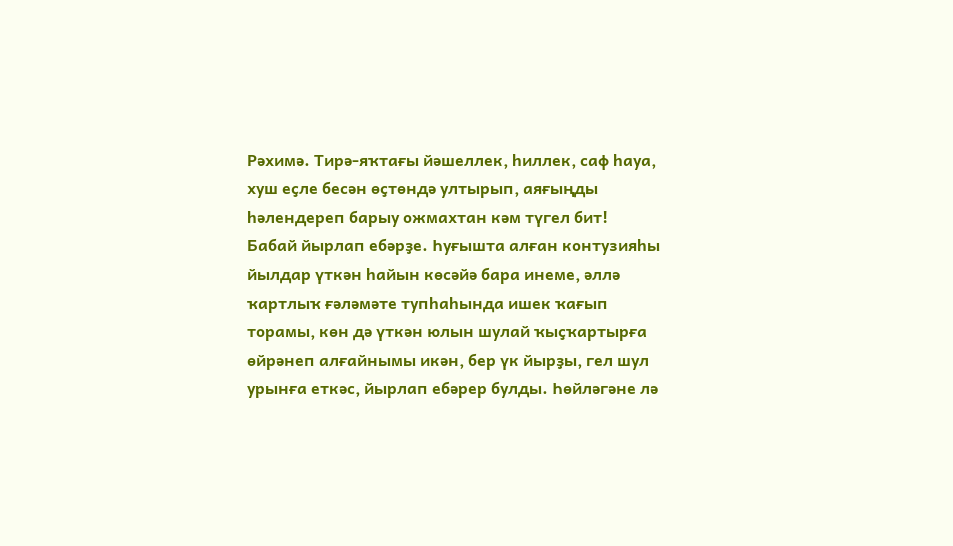Рәхимә. Тирә-яҡтағы йәшеллек, һиллек, саф һауа, хуш еҫле бесән өҫтөндә ултырып, аяғыңды һәлендереп барыу ожмахтан кәм түгел бит!
Бабай йырлап ебәрҙе. Һуғышта алған контузияһы йылдар үткән һайын көсәйә бара инеме, әллә ҡартлыҡ ғәләмәте тупһаһында ишек ҡағып торамы, көн дә үткән юлын шулай ҡыҫҡартырға өйрәнеп алғайнымы икән, бер үк йырҙы, гел шул урынға еткәс, йырлап ебәрер булды. Һөйләгәне лә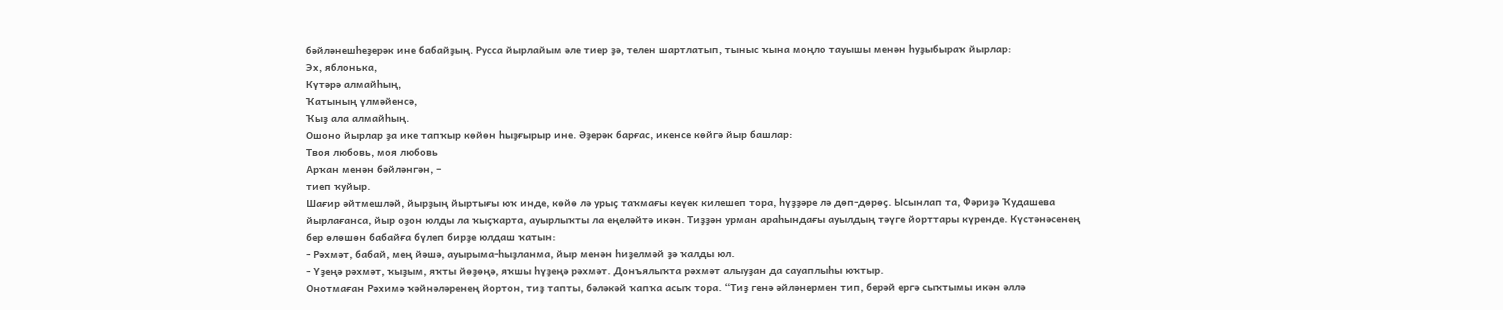бәйләнешһеҙерәк ине бабайҙың. Русса йырлайым әле тиер ҙә, телен шартлатып, тыныс ҡына моңло тауышы менән һуҙыбыраҡ йырлар:
Эх, яблонька,
Күтәрә алмайһың,
Ҡатының үлмәйенсә,
Ҡыҙ ала алмайһың.
Ошоно йырлар ҙа ике тапҡыр көйөн һыҙғырыр ине. Әҙерәк барғас, икенсе көйгә йыр башлар:
Твоя любовь, моя любовь
Арҡан менән бәйләнгән, –
тиеп ҡуйыр.
Шағир әйтмешләй, йырҙың йыртығы юҡ инде, көйө лә урыҫ таҡмағы кеүек килешеп тора, һүҙҙәре лә дөп-дөрөҫ. Ысынлап та, Фәриҙә Ҡудашева йырлағанса, йыр оҙон юлды ла ҡыҫҡарта, ауырлыҡты ла еңеләйтә икән. Тиҙҙән урман араһындағы ауылдың тәүге йорттары күренде. Күстәнәсенең бер өлөшөн бабайға бүлеп бирҙе юлдаш ҡатын:
- Рәхмәт, бабай, мең йәшә, ауырыма-һыҙланма, йыр менән һиҙелмәй ҙә ҡалды юл.
- Үҙеңә рәхмәт, ҡыҙым, яҡты йөҙөңә, яҡшы һүҙеңә рәхмәт. Донъялыҡта рәхмәт алыуҙан да сауаплыһы юҡтыр.
Онотмаған Рәхимә ҡәйнәләренең йортон, тиҙ тапты, бәләкәй ҡапҡа асыҡ тора. “Тиҙ генә әйләнермен тип, берәй ергә сыҡтымы икән әллә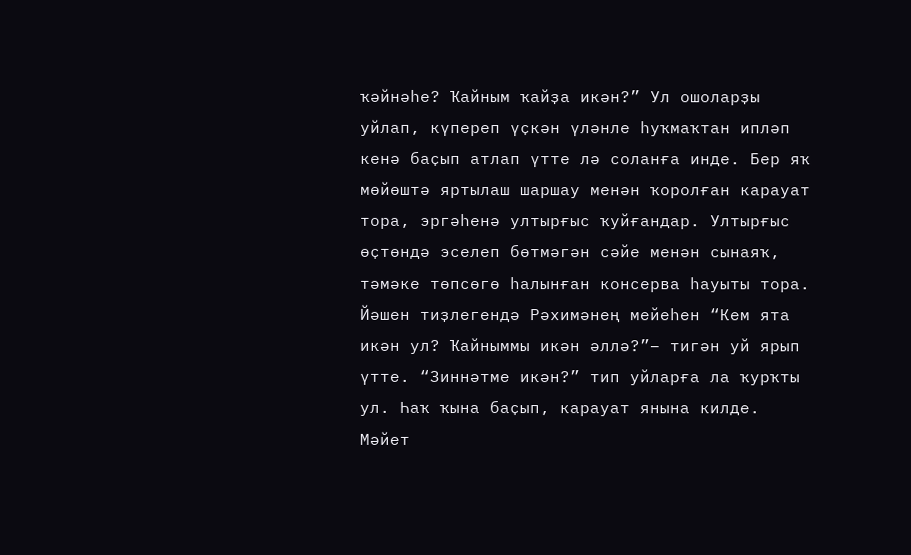ҡәйнәһе? Ҡайным ҡайҙа икән?” Ул ошоларҙы уйлап, күпереп үҫкән үләнле һуҡмаҡтан ипләп кенә баҫып атлап үтте лә соланға инде. Бер яҡ мөйөштә яртылаш шаршау менән ҡоролған карауат тора, эргәһенә ултырғыс ҡуйғандар. Ултырғыс өҫтөндә эселеп бөтмәгән сәйе менән сынаяҡ, тәмәке төпсөгө һалынған консерва һауыты тора. Йәшен тиҙлегендә Рәхимәнең мейеһен “Кем ята икән ул? Ҡайныммы икән әллә?”– тигән уй ярып үтте. “Зиннәтме икән?” тип уйларға ла ҡурҡты ул. Һаҡ ҡына баҫып, карауат янына килде. Мәйет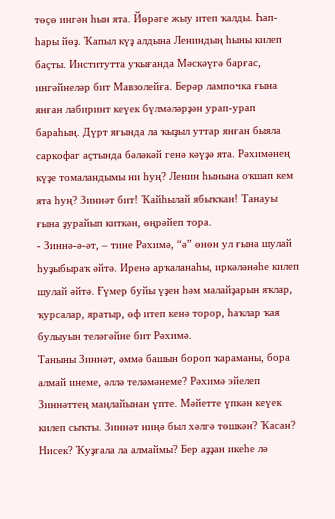төҫө ингән һын ята. Йөрәге жыу итеп ҡалды. Һап-һары йөҙ. Ҡапыл күҙ алдына Лениндың һыны килеп баҫты. Институтта уҡығанда Мәскәүгә барғас, ингәйнеләр бит Мавзолейға. Берәр лампочка ғына янған лабиринт кеүек бүлмәләрҙән урап-урап бараһың. Дүрт яғында ла ҡыҙыл уттар янған быяла саркофаг аҫтында бәләкәй генә кәүҙә ята. Рәхимәнең күҙе томаландымы ни һуң? Ленин һынына оҡшап кем ята һуң? Зиннәт бит! Ҡайһылай ябыҡҡан! Танауы ғына ҙурайып киткән, өңрәйеп тора.
- Зиннә-ә-әт, – тине Рәхимә, “ә” өнөн ул ғына шулай һуҙыбыраҡ әйтә. Иренә арҡаланаһы, иркәләнәһе килеп шулай әйтә. Ғүмер буйы үҙен һәм малайҙарын яҡлар, ҡурсалар, яратыр, өф итеп кенә торор, һаҡлар ҡая булыуын теләгәйне бит Рәхимә.
Таныны Зиннәт, әммә башын бороп ҡараманы, бора алмай инеме, әллә теләмәнеме? Рәхимә эйелеп Зиннәттең маңлайынан үпте. Мәйетте үпкән кеүек килеп сыҡты. Зиннәт ниңә был хәлгә төшкән? Ҡасан? Нисек? Ҡуҙғала ла алмаймы? Бер аҙҙан икеһе лә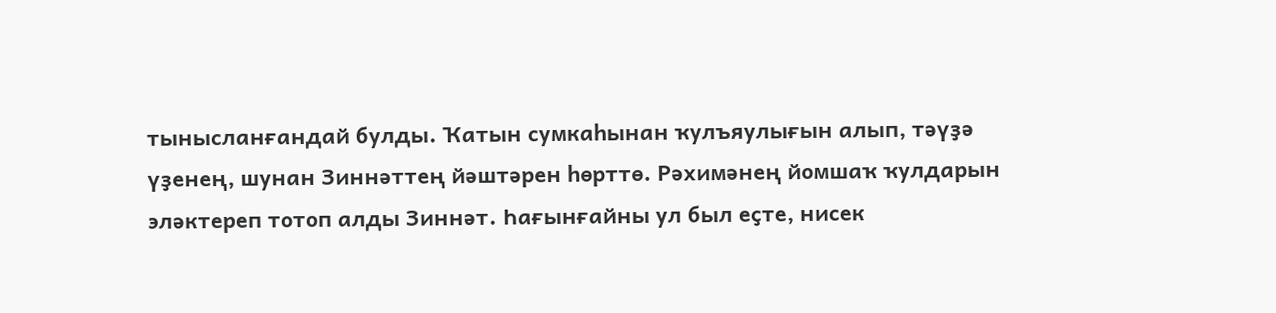тынысланғандай булды. Ҡатын сумкаһынан ҡулъяулығын алып, тәүҙә үҙенең, шунан Зиннәттең йәштәрен һөрттө. Рәхимәнең йомшаҡ ҡулдарын эләктереп тотоп алды Зиннәт. Һағынғайны ул был еҫте, нисек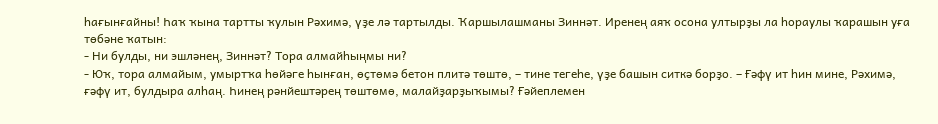һағынғайны! Һаҡ ҡына тартты ҡулын Рәхимә, үҙе лә тартылды. Ҡаршылашманы Зиннәт. Иренең аяҡ осона ултырҙы ла һораулы ҡарашын уға төбәне ҡатын:
- Ни булды, ни эшләнең, Зиннәт? Тора алмайһыңмы ни?
- Юҡ, тора алмайым, умыртҡа һөйәге һынған, өҫтөмә бетон плитә төштө, – тине тегеһе, үҙе башын ситкә борҙо. – Ғәфү ит һин мине, Рәхимә, ғәфү ит, булдыра алһаң. Һинең рәнйештәрең төштөмө, малайҙарҙыҡымы? Ғәйеплемен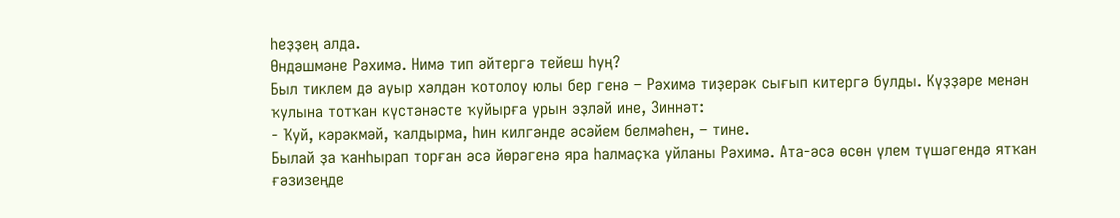һеҙҙең алда.
Өндәшмәне Рәхимә. Нимә тип әйтергә тейеш һуң?
Был тиклем дә ауыр хәлдән ҡотолоу юлы бер генә – Рәхимә тиҙерәк сығып китергә булды. Күҙҙәре менән ҡулына тотҡан күстәнәсте ҡуйырға урын эҙләй ине, Зиннәт:
- Ҡуй, кәрәкмәй, ҡалдырма, һин килгәнде әсәйем белмәһен, – тине.
Былай ҙа ҡанһырап торған әсә йөрәгенә яра һалмаҫҡа уйланы Рәхимә. Ата-әсә өсөн үлем түшәгендә ятҡан ғәзизеңде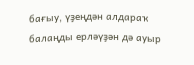бағыу, үҙеңдән алдараҡ балаңды ерләүҙән дә ауыр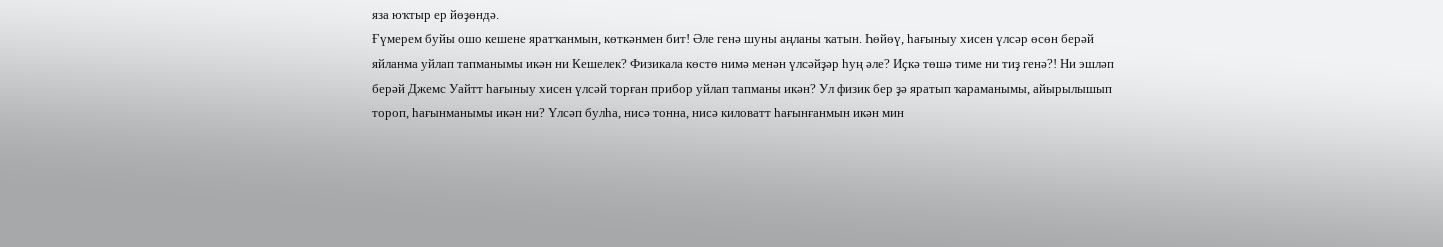яза юҡтыр ер йөҙөндә.
Ғүмерем буйы ошо кешене яратҡанмын, көткәнмен бит! Әле генә шуны аңланы ҡатын. Һөйөү, һағыныу хисен үлсәр өсөн берәй яйланма уйлап тапманымы икән ни Кешелек? Физикала көстө нимә менән үлсәйҙәр һуң әле? Иҫкә төшә тиме ни тиҙ генә?! Ни эшләп берәй Джемс Уайтт һағыныу хисен үлсәй торған прибор уйлап тапманы икән? Ул физик бер ҙә яратып ҡараманымы, айырылышып тороп, һағынманымы икән ни? Үлсәп булһа, нисә тонна, нисә киловатт һағынғанмын икән мин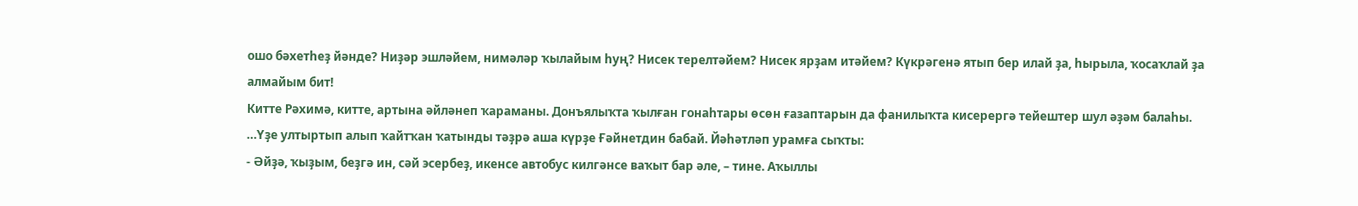ошо бәхетһеҙ йәнде? Ниҙәр эшләйем, нимәләр ҡылайым һуң? Нисек терелтәйем? Нисек ярҙам итәйем? Күкрәгенә ятып бер илай ҙа, һырыла, ҡосаҡлай ҙа алмайым бит!
Китте Рәхимә, китте, артына әйләнеп ҡараманы. Донъялыҡта ҡылған гонаһтары өсөн ғазаптарын да фанилыҡта кисерергә тейештер шул әҙәм балаһы.
…Үҙе ултыртып алып ҡайтҡан ҡатынды тәҙрә аша күрҙе Ғәйнетдин бабай. Йәһәтләп урамға сыҡты:
- Әйҙә, ҡыҙым, беҙгә ин, сәй эсербеҙ, икенсе автобус килгәнсе ваҡыт бар әле, – тине. Аҡыллы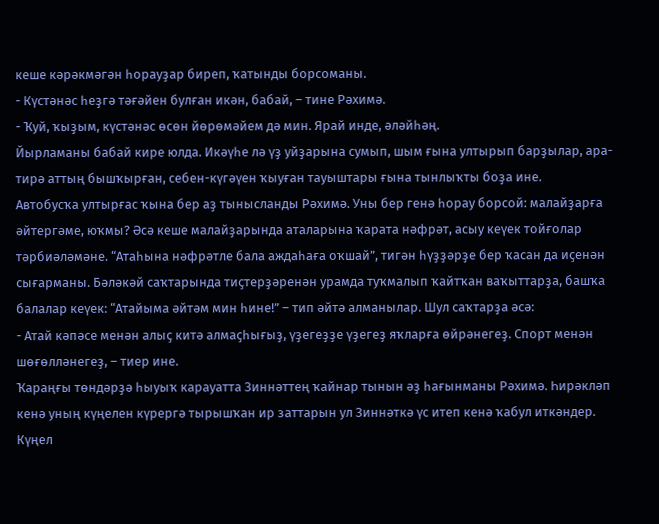кеше кәрәкмәгән һорауҙар биреп, ҡатынды борсоманы.
- Күстәнәс һеҙгә тәғәйен булған икән, бабай, – тине Рәхимә.
- Ҡуй, ҡыҙым, күстәнәс өсөн йөрөмәйем дә мин. Ярай инде, әләйһәң.
Йырламаны бабай кире юлда. Икәүһе лә үҙ уйҙарына сумып, шым ғына ултырып барҙылар, ара-тирә аттың бышҡырған, себен-күгәүен ҡыуған тауыштары ғына тынлыҡты боҙа ине.
Автобусҡа ултырғас ҡына бер аҙ тынысланды Рәхимә. Уны бер генә һорау борсой: малайҙарға әйтергәме, юҡмы? Әсә кеше малайҙарында аталарына ҡарата нәфрәт, асыу кеүек тойғолар тәрбиәләмәне. “Атаһына нәфрәтле бала аждаһаға оҡшай”, тигән һүҙҙәрҙе бер ҡасан да иҫенән сығарманы. Бәләкәй саҡтарында тиҫтерҙәренән урамда туҡмалып ҡайтҡан ваҡыттарҙа, башҡа балалар кеүек: “Атайыма әйтәм мин һине!” – тип әйтә алманылар. Шул саҡтарҙа әсә:
- Атай кәпәсе менән алыҫ китә алмаҫһығыҙ, үҙегеҙҙе үҙегеҙ яҡларға өйрәнегеҙ. Спорт менән шөғөлләнегеҙ, – тиер ине.
Ҡараңғы төндәрҙә һыуыҡ карауатта Зиннәттең ҡайнар тынын әҙ һағынманы Рәхимә. Һирәкләп кенә уның күңелен күрергә тырышҡан ир заттарын ул Зиннәткә үс итеп кенә ҡабул иткәндер. Күңел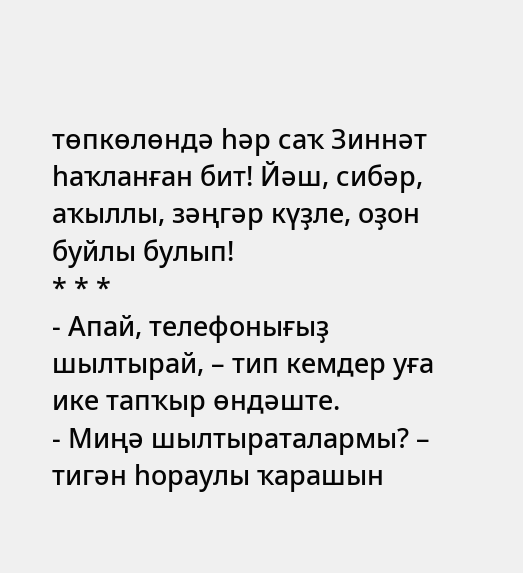төпкөлөндә һәр саҡ Зиннәт һаҡланған бит! Йәш, сибәр, аҡыллы, зәңгәр күҙле, оҙон буйлы булып!
* * *
- Апай, телефонығыҙ шылтырай, – тип кемдер уға ике тапҡыр өндәште.
- Миңә шылтыраталармы? – тигән һораулы ҡарашын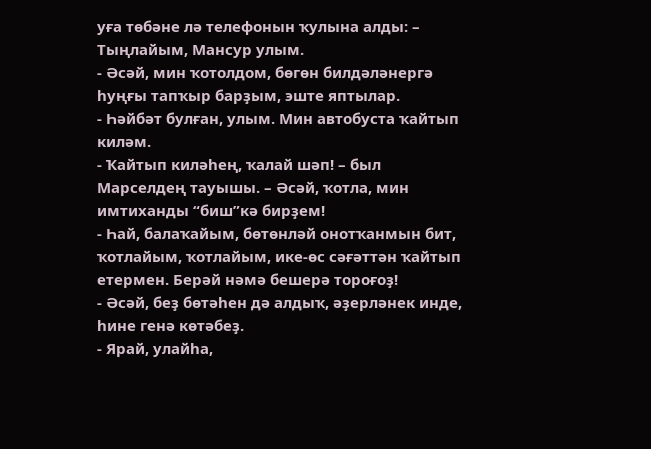уға төбәне лә телефонын ҡулына алды: – Тыңлайым, Мансур улым.
- Әсәй, мин ҡотолдом, бөгөн билдәләнергә һуңғы тапҡыр барҙым, эште яптылар.
- Һәйбәт булған, улым. Мин автобуста ҡайтып киләм.
- Ҡайтып киләһең, ҡалай шәп! – был Марселдең тауышы. – Әсәй, ҡотла, мин имтиханды “биш”кә бирҙем!
- Һай, балаҡайым, бөтөнләй онотҡанмын бит, ҡотлайым, ҡотлайым, ике-өс сәғәттән ҡайтып етермен. Берәй нәмә бешерә тороғоҙ!
- Әсәй, беҙ бөтәһен дә алдыҡ, әҙерләнек инде, һине генә көтәбеҙ.
- Ярай, улайһа,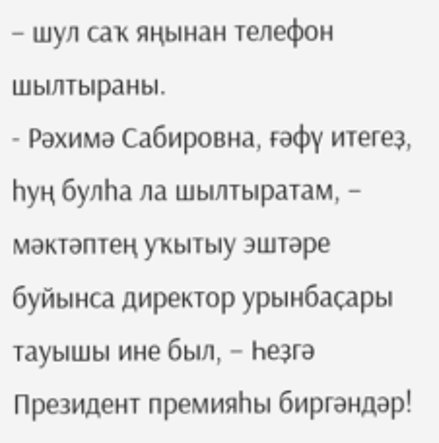– шул саҡ яңынан телефон шылтыраны.
- Рәхимә Сабировна, ғәфү итегеҙ, һуң булһа ла шылтыратам, – мәктәптең уҡытыу эштәре буйынса директор урынбаҫары тауышы ине был, – Һеҙгә Президент премияһы биргәндәр!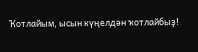Ҡотлайым, ысын күңелдән ҡотлайбыҙ!